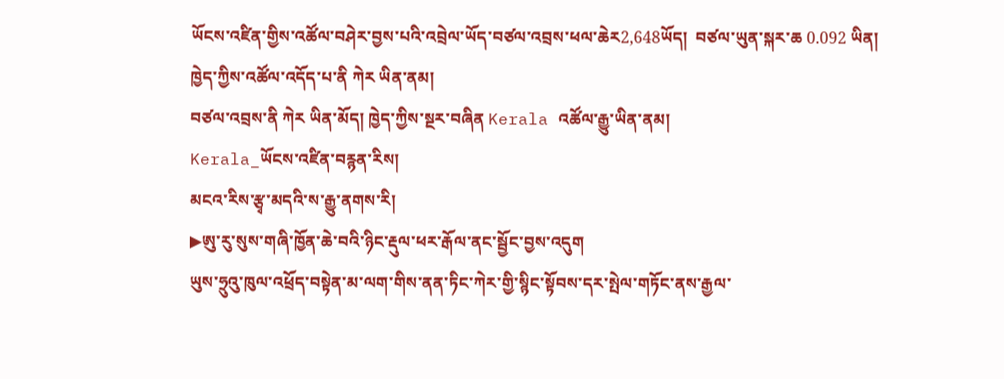ཡོངས་འཛིན་གྱིས་འཚོལ་བཤེར་བྱས་པའི་འབྲེལ་ཡོད་བཙལ་འབྲས་ཕལ་ཆེར2,648ཡོད།  བཙལ་ཡུན་སྐར་ཆ 0.092 ཡིན།
ཁྱེད་ཀྱིས་འཚོལ་འདོད་པ་ནི ཀེར ཡིན་ནམ།
བཙལ་འབྲས་ནི ཀེར ཡིན་མོད། ཁྱེད་ཀྱིས་སྔར་བཞིན Kerala འཚོལ་རྒྱུ་ཡིན་ནམ།
Kerala_ཡོངས་འཛིན་བརྙན་རིས།
མངའ་རིས་རྩྭ་མདའི་ས་རྒྱུ་ནགས་རི།
▶ཨུ་རུ་སུས་གཞི་ཁྱོན་ཆེ་བའི་ཉིང་རྡུལ་ཕར་རྒོལ་ནང་སྦྱོང་བྱས་འདུག
ཡུས་ཧྲུའུ་ཁུལ་འཕྲོད་བསྟེན་མ་ལག་གིས་ནན་ཏིང་ཀེར་གྱི་སྙིང་སྟོབས་དར་སྤེལ་གཏོང་ནས་རྒྱལ་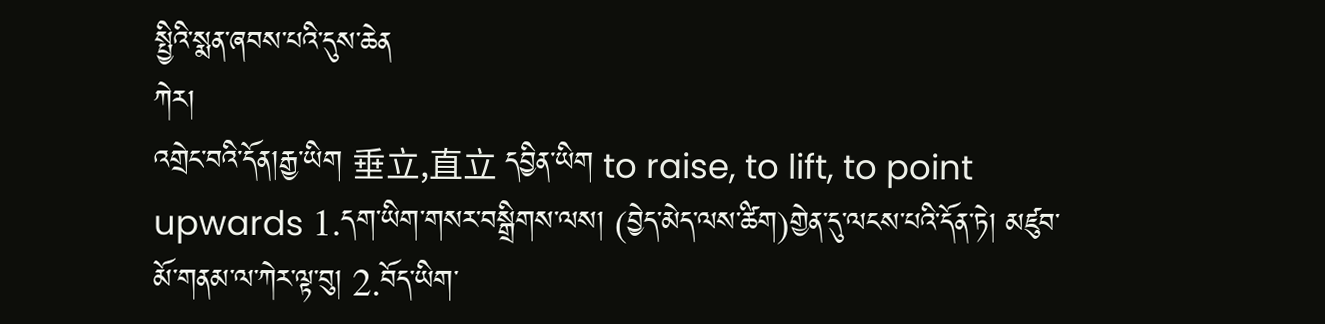སྤྱིའི་སྨན་ཞབས་པའི་དུས་ཆེན
ཀེར།
འགྲེང་བའི་དོན།རྒྱ་ཡིག 垂立,直立 དབྱིན་ཡིག to raise, to lift, to point upwards 1.དག་ཡིག་གསར་བསྒྲིགས་ལས། (བྱེད་མེད་ལས་ཚིག)གྱེན་དུ་ལངས་པའི་དོན་ཏེ། མཛུབ་མོ་གནམ་ལ་ཀེར་ལྟ་བུ། 2.བོད་ཡིག་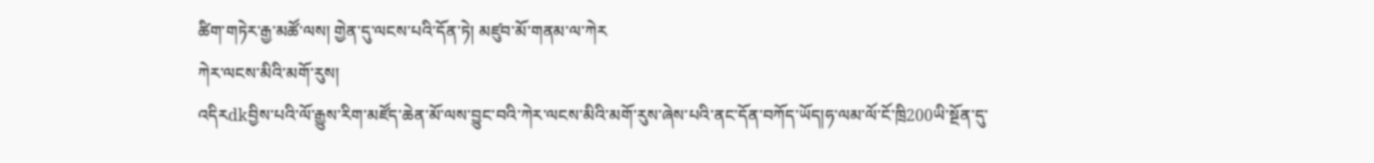ཚིག་གཏེར་རྒྱ་མཚོ་ལས། གྱེན་དུ་ལངས་པའི་དོན་ཏེ། མཛུབ་མོ་གནམ་ལ་ཀེར
ཀེར་ལངས་མིའི་མགོ་རུས།
འདིརdkབྱིས་པའི་ལོ་རྒྱུས་རིག་མཛོད་ཆེན་མོ་ལས་བྱུང་བའི་ཀེར་ལངས་མིའི་མགོ་རུས་ཞེས་པའི་ནང་དོན་བཀོད་ཡོད།ཧ་ལམ་ལོ་ངོ་ཁྲི200ཡི་སྔོན་དུ་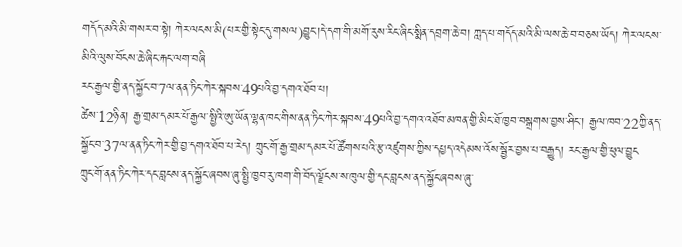གདོད་མའི་མི་གསར་བ་སྟེ། ཀེར་ལངས་མི(པར་གྱི་སྟེང་དུ་གསལ)བྱུང་།དེ་དག་གི་མགོ་རུས་རིང་ཞིང་སྨིན་དབྲག་ཆེ་བ། ཀླད་པ་གདོད་མའི་མི་ལས་ཆེ་བ་བཅས་ཡོད། ཀེར་ལངས་མིའི་ལུས་བོངས་ཆེ་ཞིང་རྐང་ལག་བཞི
རང་རྒྱལ་གྱི་ནད་སྐྱོང་བ་7ལ་ནན་ཏིང་ཀེར་སྐབས་49པའི་བྱ་དགའ་ཐོབ་པ།
ཚེས་12ཉིན། རྒྱ་གྲམ་དམར་པོ་རྒྱལ་སྤྱིའི་ཨུ་ཡོན་ལྷན་ཁང་གིས་ནན་ཏིང་ཀེར་སྐབས་49པའི་བྱ་དགའ་འཐོབ་མཁན་གྱི་མིང་ཐོ་ཁྱབ་བསྒྲགས་བྱས་ཤིང་། རྒྱལ་ཁབ་22ཀྱི་ནད་སྐྱོང་བ་37ལ་ནན་ཏིང་ཀེར་གྱི་བྱ་དགའ་ཐོབ་པ་རེད། ཀྲུང་གོ་རྒྱ་གྲམ་དམར་པོ་ཚོགས་པའི་རྩ་འཛུགས་ཀྱིས་དཔྱད་འདེམས་འོས་སྦྱོར་བྱས་པ་བརྒྱུད། རང་རྒྱལ་གྱི་ཕུལ་བྱུང
ཀྲུང་གོ་ནན་ཏིང་ཀེར་དང་བླངས་ནད་སྐྱོང་ཞབས་ཞུ་སྤྱི་ཁྱབ་རུ་ཁག་གི་བོད་ལྗོངས་ས་ཁུལ་གྱི་དང་བླངས་ནད་སྐྱོང་ཞབས་ཞུ་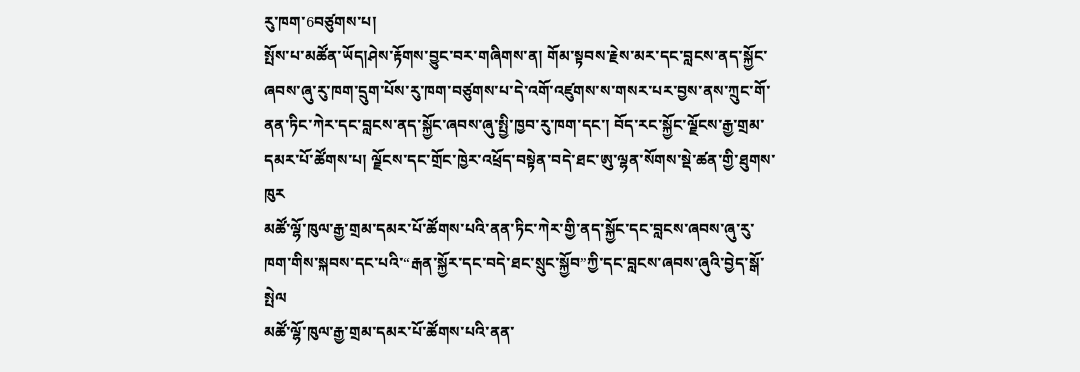རུ་ཁག་6བཙུགས་པ།
སྤོས་པ་མཚོན་ཡོད།ཤེས་རྟོགས་བྱུང་བར་གཞིགས་ན། གོམ་སྟབས་རྗེས་མར་དང་བླངས་ནད་སྐྱོང་ཞབས་ཞུ་རུ་ཁག་དྲུག་པོས་རུ་ཁག་བཙུགས་པ་དེ་འགོ་འཛུགས་ས་གསར་པར་བྱས་ནས་ཀྲུང་གོ་ནན་ཏིང་ཀེར་དང་བླངས་ནད་སྐྱོང་ཞབས་ཞུ་སྤྱི་ཁྱབ་རུ་ཁག་དང་། བོད་རང་སྐྱོང་ལྗོངས་རྒྱ་གྲམ་དམར་པོ་ཚོགས་པ། ལྗོངས་དང་གྲོང་ཁྱེར་འཕྲོད་བསྟེན་བདེ་ཐང་ཨུ་ལྷན་སོགས་སྡེ་ཚན་གྱི་ཐུགས་ཁུར
མཚོ་ལྷོ་ཁུལ་རྒྱ་གྲམ་དམར་པོ་ཚོགས་པའི་ནན་ཏིང་ཀེར་གྱི་ནད་སྐྱོང་དང་བླངས་ཞབས་ཞུ་རུ་ཁག་གིས་སྐབས་དང་པའི་“རྒན་སྐྱོར་དང་བདེ་ཐང་སྲུང་སྐྱོབ”ཀྱི་དང་བླངས་ཞབས་ཞུའི་བྱེད་སྒོ་སྤེལ
མཚོ་ལྷོ་ཁུལ་རྒྱ་གྲམ་དམར་པོ་ཚོགས་པའི་ནན་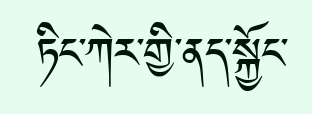ཏིང་ཀེར་གྱི་ནད་སྐྱོང་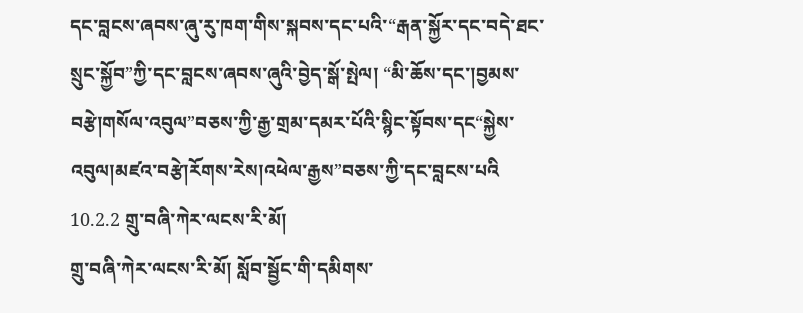དང་བླངས་ཞབས་ཞུ་རུ་ཁག་གིས་སྐབས་དང་པའི་“རྒན་སྐྱོར་དང་བདེ་ཐང་སྲུང་སྐྱོབ”ཀྱི་དང་བླངས་ཞབས་ཞུའི་བྱེད་སྒོ་སྤེལ། “མི་ཆོས་དང་།བྱམས་བརྩེ།གསོལ་འབུལ”བཅས་ཀྱི་རྒྱ་གྲམ་དམར་པོའི་སྙིང་སྟོབས་དང“སྐྱེས་འབུལ།མཛའ་བརྩེ།རོགས་རེས།འཕེལ་རྒྱས”བཅས་ཀྱི་དང་བླངས་པའི
10.2.2 གྲུ་བཞི་ཀེར་ལངས་རི་མོ།
གྲུ་བཞི་ཀེར་ལངས་རི་མོ། སློབ་སྦྱོང་གི་དམིགས་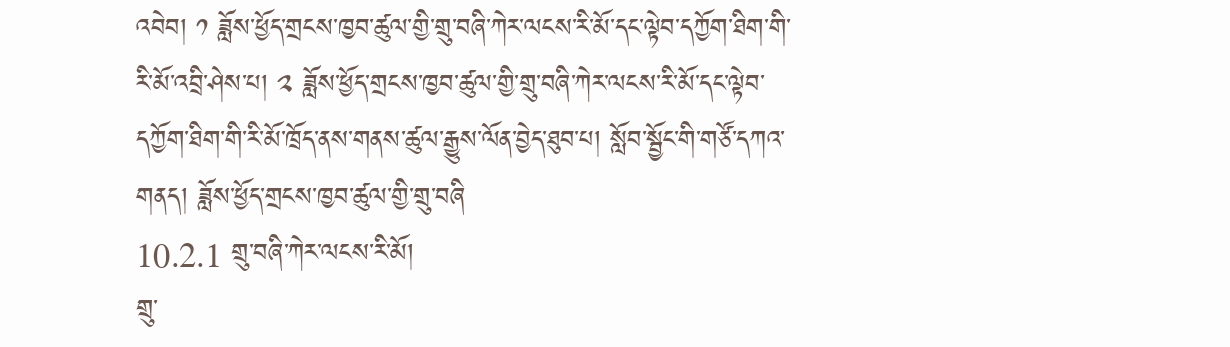འབེབ། ༡ ཟློས་ཕྱོད་གྲངས་ཁྱབ་ཚུལ་གྱི་གྲུ་བཞི་ཀེར་ལངས་རི་མོ་དང་ལྟེབ་དཀྱོག་ཐིག་གི་རི་མོ་འབྲི་ཤེས་པ། ༢ ཟློས་ཕྱོད་གྲངས་ཁྱབ་ཚུལ་གྱི་གྲུ་བཞི་ཀེར་ལངས་རི་མོ་དང་ལྟེབ་དཀྱོག་ཐིག་གི་རི་མོ་ཁྲོད་ནས་གནས་ཚུལ་རྒྱུས་ལོན་བྱེད་ཐུབ་པ། སློབ་སྦྱོང་གི་གཙོ་དཀའ་གནད། ཟློས་ཕྱོད་གྲངས་ཁྱབ་ཚུལ་གྱི་གྲུ་བཞི
10.2.1 གྲུ་བཞི་ཀེར་ལངས་རི་མོ།
གྲུ་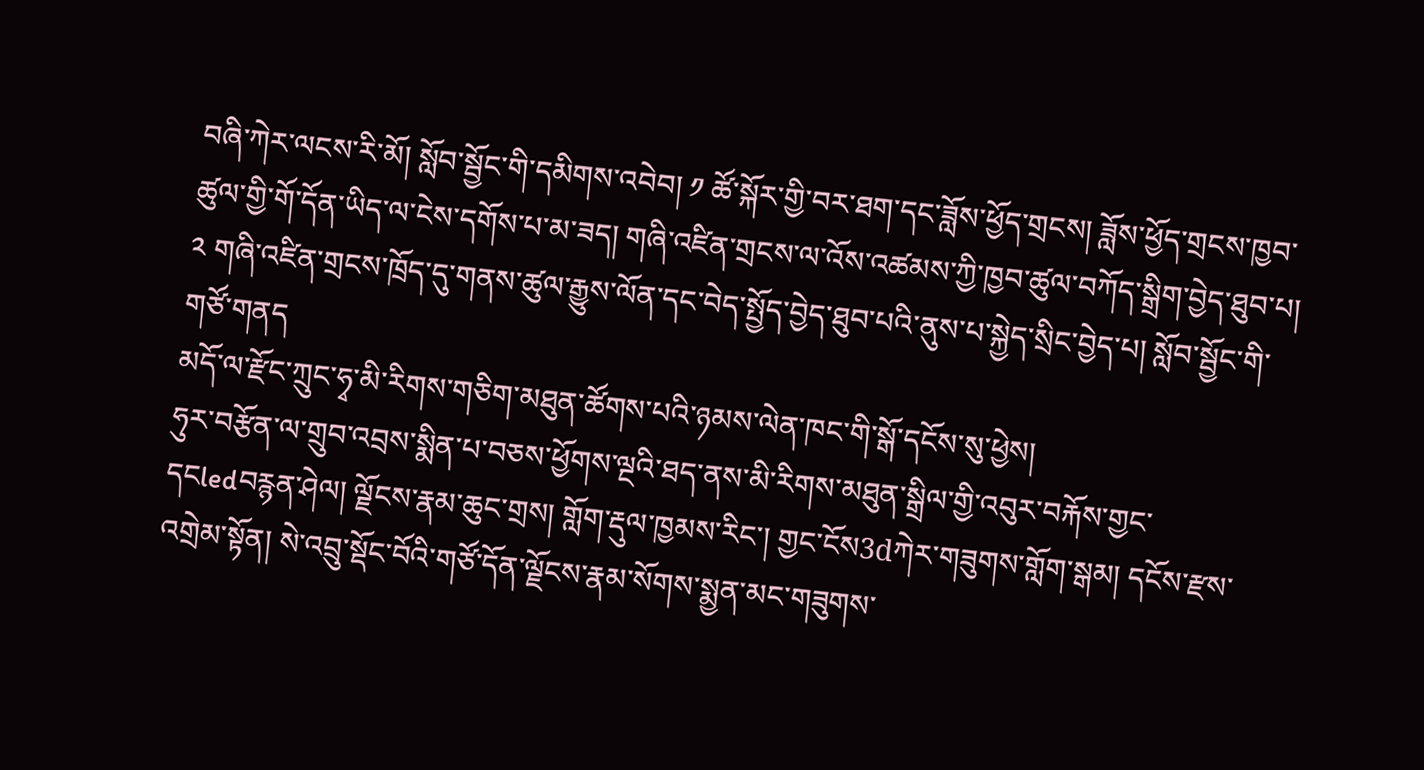བཞི་ཀེར་ལངས་རི་མོ། སློབ་སྦྱོང་གི་དམིགས་འབེབ། ༡ ཚོ་སྐོར་གྱི་བར་ཐག་དང་ཟློས་ཕྱོད་གྲངས། ཟློས་ཕྱོད་གྲངས་ཁྱབ་ཚུལ་གྱི་གོ་དོན་ཡིད་ལ་ངེས་དགོས་པ་མ་ཟད། གཞི་འཛིན་གྲངས་ལ་འོས་འཚམས་ཀྱི་ཁྱབ་ཚུལ་བཀོད་སྒྲིག་བྱེད་ཐུབ་པ། ༢ གཞི་འཛིན་གྲངས་ཁྲོད་དུ་གནས་ཚུལ་རྒྱུས་ལོན་དང་བེད་སྤྱོད་བྱེད་ཐུབ་པའི་ནུས་པ་སྐྱེད་སྲིང་བྱེད་པ། སློབ་སྦྱོང་གི་གཙོ་གནད
མདོ་ལ་རྫོང་ཀྲུང་ཧྭ་མི་རིགས་གཅིག་མཐུན་ཚོགས་པའི་ཉམས་ལེན་ཁང་གི་སྒོ་དངོས་སུ་ཕྱེས།
ཧུར་བརྩོན་ལ་གྲུབ་འབྲས་སྨིན་པ་བཅས་ཕྱོགས་ལྔའི་ཐད་ནས་མི་རིགས་མཐུན་སྒྲིལ་གྱི་འབུར་བརྐོས་གྱང་དངledབརྙན་ཤེལ། ལྗོངས་རྣམ་ཆུང་གྲས། གློག་རྡུལ་ཁྱམས་རིང་། གྱང་ངོས3dཀེར་གཟུགས་གློག་སྒམ། དངོས་རྫས་འགྲེམ་སྟོན། སེ་འབྲུ་སྡོང་བོའི་གཙོ་དོན་ལྗོངས་རྣམ་སོགས་སྨྱན་མང་གཟུགས་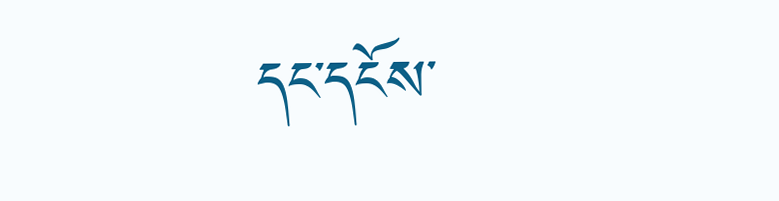དང་དངོས་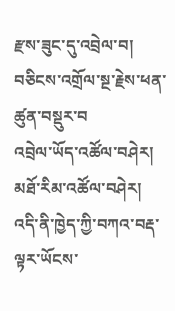རྫས་ཟུང་དུ་འབྲེལ་བ། བཅིངས་འགྲོལ་སྔ་རྗེས་ཕན་ཚུན་བསྡུར་བ
འབྲེལ་ཡོད་འཚོལ་བཤེར།
མཐོ་རིམ་འཚོལ་བཤེར།
འདི་ནི་ཁྱེད་ཀྱི་བཀའ་བརྡ་ལྟར་ཡོངས་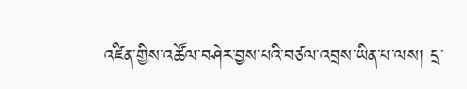འཛིན་གྱིས་འཚོལ་བཤེར་བྱས་པའི་བཙལ་འབྲས་ཡིན་པ་ལས། དྲ་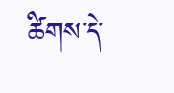ཚིགས་དེ་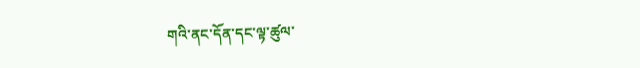གའི་ནང་དོན་དང་ལྟ་ཚུལ་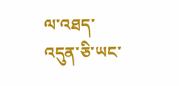ལ་འཐད་འདུན་ཅི་ཡང་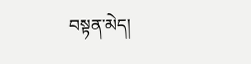བསྟན་མེད།